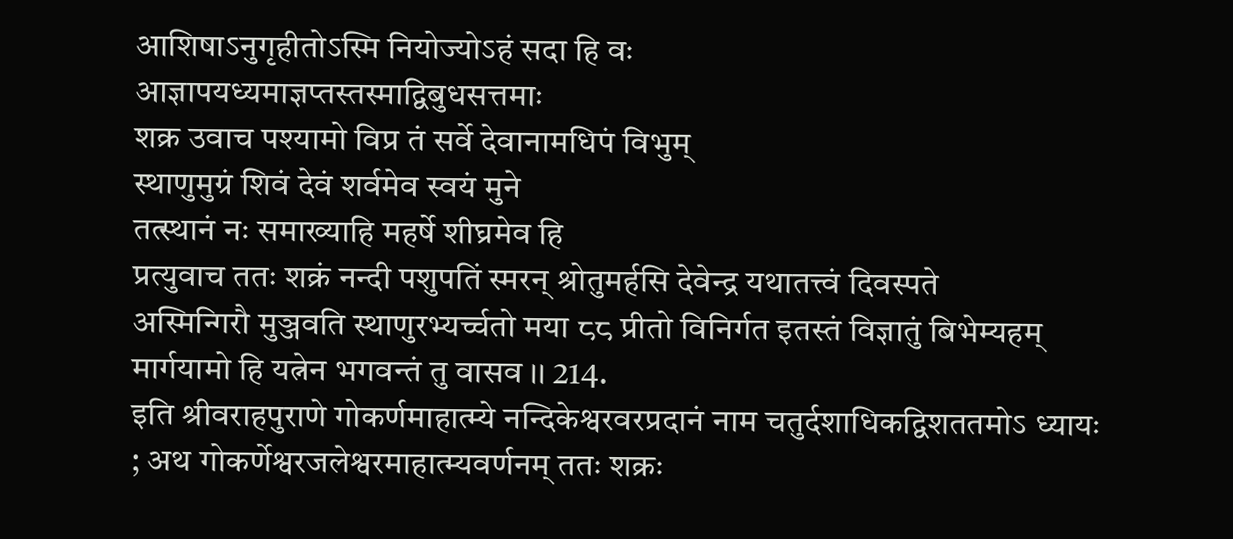आशिषाऽनुगृहीतोऽस्मि नियोज्योऽहं सदा हि वः
आज्ञापयध्यमाज्ञप्तस्तस्माद्विबुधसत्तमाः
शक्र उवाच पश्यामो विप्र तं सर्वे देवानामधिपं विभुम्
स्थाणुमुग्रं शिवं देवं शर्वमेव स्वयं मुने
तत्स्थानं नः समाख्याहि महर्षे शीघ्रमेव हि
प्रत्युवाच ततः शक्रं नन्दी पशुपतिं स्मरन् श्रोतुमर्हसि देवेन्द्र यथातत्त्वं दिवस्पते
अस्मिन्गिरौ मुञ्जवति स्थाणुरभ्यर्च्चतो मया ८८ प्रीतो विनिर्गत इतस्तं विज्ञातुं बिभेम्यहम्
मार्गयामो हि यत्नेन भगवन्तं तु वासव ।। 214.
इति श्रीवराहपुराणे गोकर्णमाहात्म्ये नन्दिकेश्वरवरप्रदानं नाम चतुर्दशाधिकद्विशततमोऽ ध्यायः
; अथ गोकर्णेश्वरजलेश्वरमाहात्म्यवर्णनम् ततः शक्रः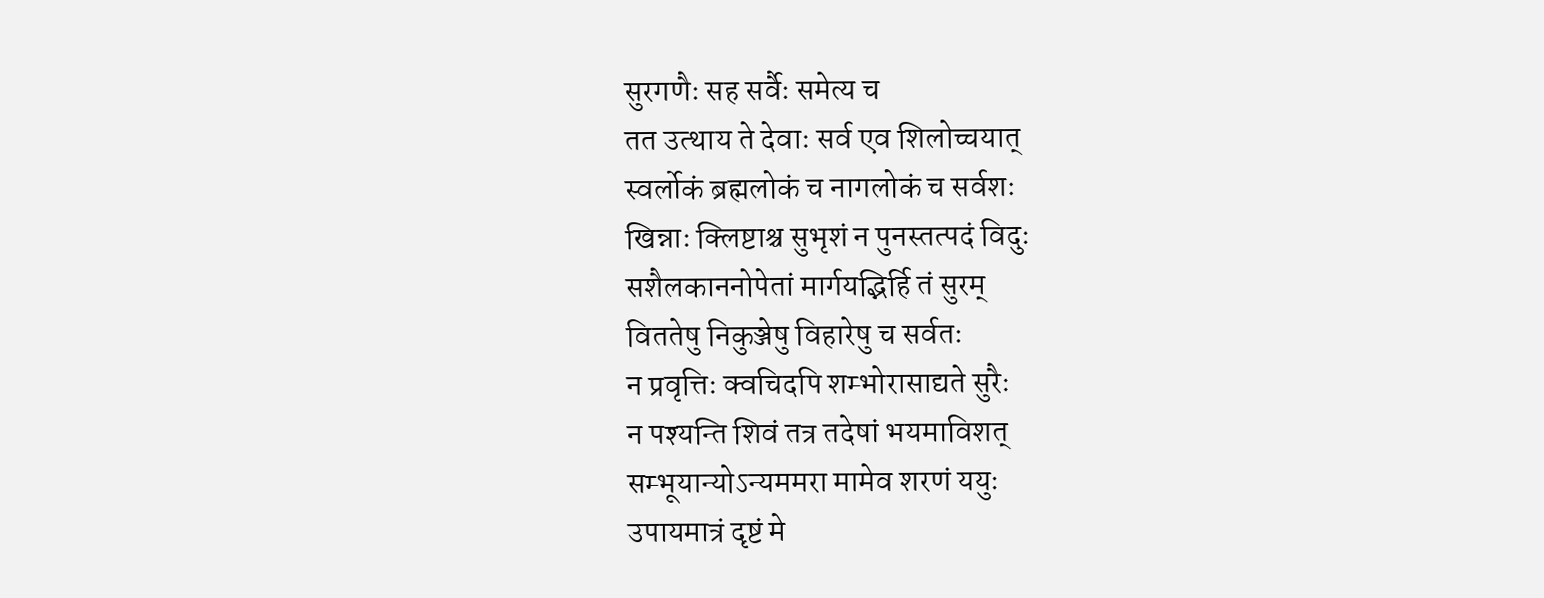सुरगणैः सह सर्वैः समेत्य च
तत उत्थाय ते देवाः सर्व एव शिलोच्चयात्
स्वर्लोकं ब्रह्मलोकं च नागलोकं च सर्वशः
खिन्नाः क्लिष्टाश्च सुभृशं न पुनस्तत्पदं विदुः
सशैलकाननोपेतां मार्गयद्भिर्हि तं सुरम्
विततेषु निकुञ्जेषु विहारेषु च सर्वतः
न प्रवृत्तिः क्वचिदपि शम्भोरासाद्यते सुरैः
न पश्यन्ति शिवं तत्र तदेषां भयमाविशत्
सम्भूयान्योऽन्यममरा मामेव शरणं ययुः
उपायमात्रं दृष्टं मे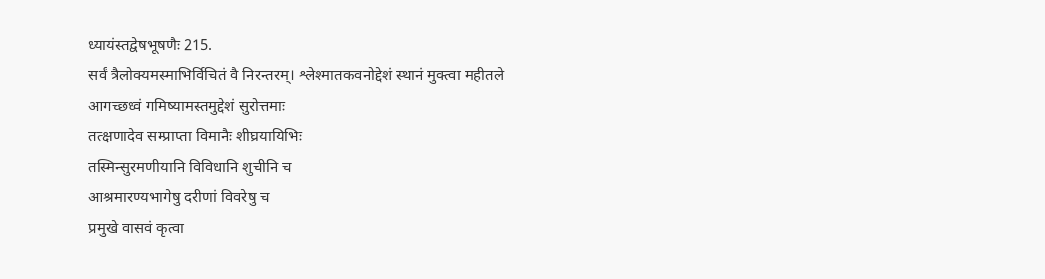ध्यायंस्तद्वेषभूषणैः 215.
सर्वं त्रैलोक्यमस्माभिर्विचितं वै निरन्तरम्। श्लेश्मातकवनोद्देशं स्थानं मुक्त्वा महीतले
आगच्छध्वं गमिष्यामस्तमुद्देशं सुरोत्तमाः
तत्क्षणादेव सम्प्राप्ता विमानैः शीघ्रयायिभिः
तस्मिन्सुरमणीयानि विविधानि शुचीनि च
आश्रमारण्यभागेषु दरीणां विवरेषु च
प्रमुखे वासवं कृत्वा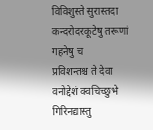विविशुस्ते सुरास्तदा
कन्दरोदरकूटेषु तरूणां गहनेषु च
प्रविशन्तश्च ते देवा वनोद्देशं क्वचिच्छुभे
गिरिनद्यास्तु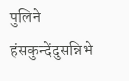पुलिने हंसकुन्देंदुसन्निभे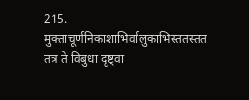215.
मुक्ताचूर्णनिकाशाभिर्वालुकाभिस्ततस्तत
तत्र ते विबुधा दृष्ट्वा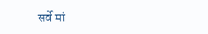सर्वे मां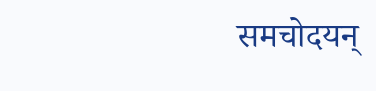समचोदयन्